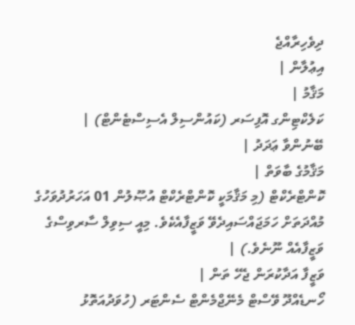ދިވެހިރާއްޖެ
އިޢުލާން |
މަޤާމު |
ކަލެކްޓިންގ އޮފިސަރ (ކައުންސިލް އެސިސްޓެންޓް) |
ބޭނުންވާ ޢަދަދު |
މަޤާމުގެ ބާވަތް |
ކޮންޓްރެކްޓް (މި މަޤާމަކީ ކޮންޓްރެކްޓް އުޞޫލުން 01 އަހަރުދުވަހުގެ މުއްދަތަށް ހަމަޖައްސައިދެވޭ ވަޒީފާއެކެވެ. މިއީ ސިވިލް ސާރވިސްގެ ވަޒީފާއެއް ނޫނެވެ.) |
ވަޒީފާ އަދާކުރަން ޖެހޭ ތަން |
ހޯނޑެއްދޫ ވޭސްޓް މެނޭޖްމެންޓް ސެންޓަރ (ހުވަދުއަތޮޅު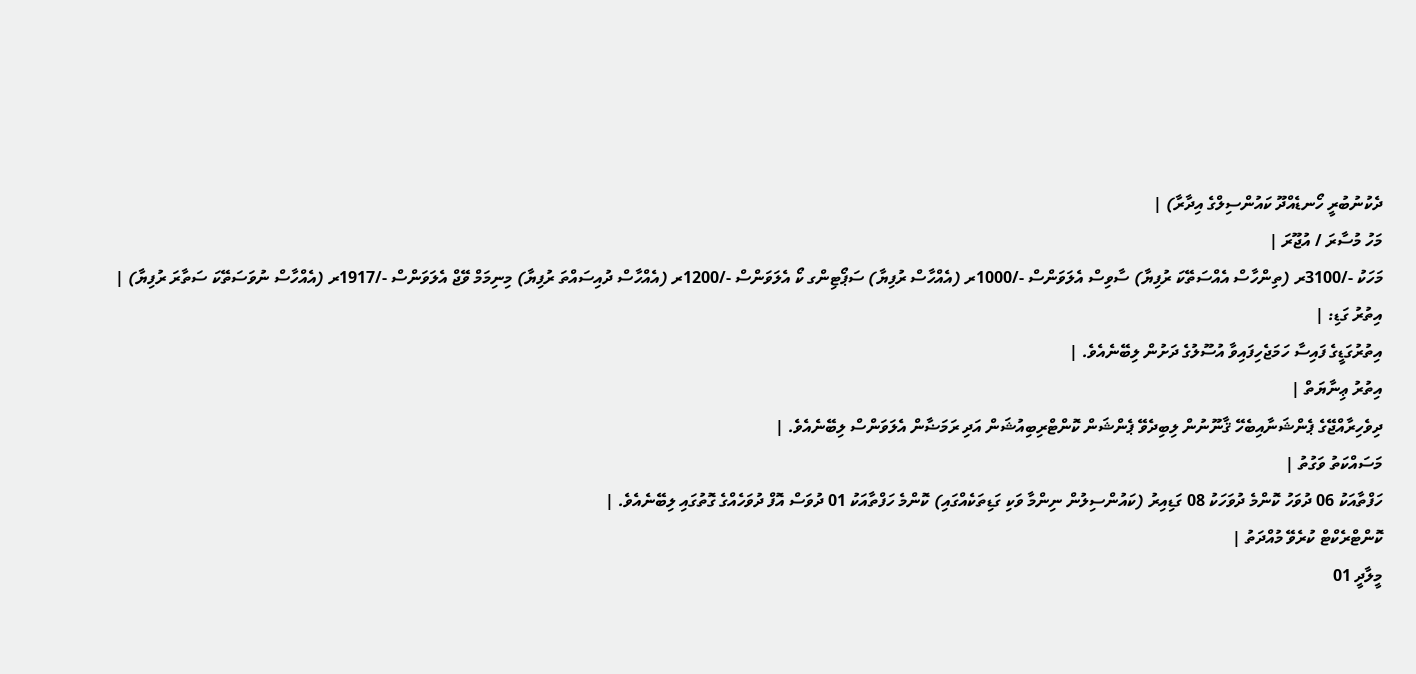ދެކުނުބުރީ ހޯނޑެއްދޫ ކައުންސިލްގެ އިދާރާ) |
މަހު މުސާރަ / އުޖޫރަ |
މަހަކު -/3100ރ (ތިންހާސް އެއްސަތޭކަ ރުފިޔާ) ސާވިސް އެލަވަންސް -/1000ރ (އެއްހާސް ރުފިޔާ) ސަޕޯޓިންގ ކޯ އެލަވަންސް -/1200ރ (އެއްހާސް ދުއިސައްތަ ރުފިޔާ) މިނިމަމް ވޭޖް އެލަވަންސް -/1917ރ (އެއްހާސް ނުވަސަތޭކަ ސަތާރަ ރުފިޔާ) |
އިތުރު ގަޑި: |
އިތުރުގަޑީގެ ފައިސާ ހަމަޖެހިފައިވާ އުސޫލުގެ ދަށުން ލިބޭނެއެވެ. |
އިތުރު ޢިނާޔަތް |
ދިވެހިރާއްޖޭގެ ޕެންޝަނާއިބެހޭ ޤާނޫނުން ލިބިދެވޭ ޕެންޝަން ކޮންޓްރިބިއުޝަން އަދި ރަމަޟާން އެލަވަންސް ލިބޭނެއެވެ. |
މަސައްކަތު ވަގުތު |
ހަފްތާއަކު 06 ދުވަހު ކޮންމެ ދުވަހަކު 08 ގަޑިއިރު (ކައުންސިލުން ނިންމާ ވަކި ގަޑިތަކެއްގައި) ކޮންމެ ހަފްތާއަކު 01 ދުވަސް އޮފް ދުވަހެއްގެ ގޮތުގައި ލިބޭނެއެވެ. |
ކޮންޓްރެކްޓް ކުރެވޭ މުއްދަތު |
މީލާދީ 01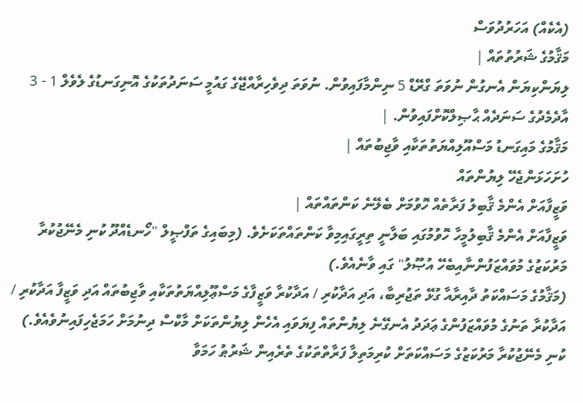(އެކެއް) އަހަރުދުވަސް
މަޤާމުގެ ޝަރުތުތައް |
ލިޔަންކިޔަން އެނގުން ނުވަތަ ގްރޭޑް 5 ނިންމާފައިވުން. ނުވަތަ ދިވެހިރާއްޖޭގެ ގައުމީ ސަނަދުތަކުގެ އޮނިގަނޑުގެ ލެވެލް 1 - 3 އާދެމެދުގެ ސަނަދެއް ޙާޞިލްކޮށްފައިވުން. |
މަޤާމުގެ މައިގަނޑު މަސްއޫލިއްޔަތުތަކާއި ވާޖިބުތައް |
ހުށަހަޅަންޖެހޭ ލިޔުންތައް
ވަޒީފާއަށް އެންމެ ޤާބިލު ފަރާތެއް ހޮވުމަށް ބެލޭނެ ކަންތައްތައް |
ވަޒީފާއަށް އެންމެ ޤާބިލުމީހާ ހޮވުމުގައި ބަލާނީ ތިރީގައިމިވާ ކަންތައްތަކަށެވެ. (މިބައިގެ ތަފްޞީލް "ހޯނޑެއްދޫ ކުނި މެނޭޖުކުރާ މަރުކަޒުގެ މުވައްޒަފުންނާއިބެހޭ އުޞޫލު" ގައި ވާނެއެވެ.)
(މަޤާމުގެ މަސައްކަތު ދާއިރާއާ ގުޅޭ ތަޖުރިބާ، އަދި އަދާކުރި / އަދާކުރާ ވަޒީފާގެ މަސްޢޫލިއްޔަތުތަކާއި ވާޖިބުތައް އަދި ވަޒީފާ އަދާކުރި / އަދާކުރާ ތަނުގެ މުވައްޒަފުންގެ ޢަދަދު އެނގޭނެ ލިޔުންތައް ފިޔަވައި އެހެން ލިޔުންތަކަށް މާކްސް ދިނުމަށް ހަމަޖެހިފައިނުވެއެވެ.)
ކުނި މެނޭޖުކުރާ މަރުކަޒުގެ މަސައްކަތަށް ކުރިމަތިލާ ފަރާތްތަކުގެ ތެރެއިން ޝަރުޠު ހަމަވާ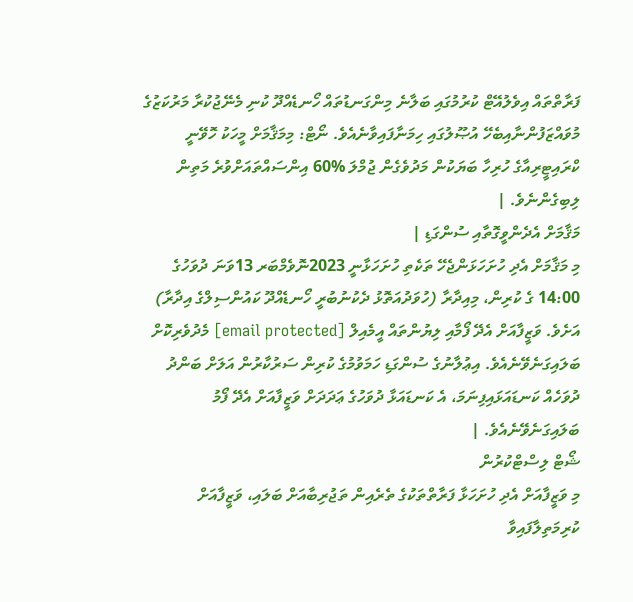ފަރާތްތައް އިވެލުއޭޓް ކުރުމުގައި ބަލާނެ މިންގަނޑުތައް ހޯނޑެއްދޫ ކުނި މެނޭޖުކުރާ މަރުކަޒުގެ މުވައްޒަފުންނާއިބެހޭ އުޞޫލުގައި ހިމަނާފައިވާނެއެވެ. ނޯޓް: މިމަޤާމަށް މީހަކު ހޮވޭނީ ކްރައިޓީރިއާގެ ހުރިހާ ބަޔަކުން މަދުވެގެން ޖުމްލަ %60 އިންސައްތައަށްވުރެ މަތިން ލިބިގެންނެވެ. |
މަޤާމަށް އެދެންވީގޮތާއި ސުންގަޑި |
މި މަޤާމަށް އެދި ހުށަހަޅަންޖެހޭ ތަކެތި ހުށަހަޅާނީ 2023ނޮވެމްބަރ 13ވަނަ ދުވަހުގެ 14:00 ގެ ކުރިން، މިއިދާރާ (ހުވަދުއަތޮޅު ދެކުނުބުރީ ހޯނޑެއްދޫ ކައުންސިލްގެ އިދާރާ) އަށެވެ. ވަޒީފާއަށް އެދޭ ފޯމާއި ލިޔުންތައް އީމެއިލް [email protected] މެދުވެރިކޮށް ބަލައިގަނެވޭނެއެވެ. އިޢުލާނުގެ ސުންގަޑި ހަމަވުމުގެ ކުރިން ސަރުކާރުން އަލަށް ބަންދު ދުވަހެއް ކަނޑައަޅައިފިނަމަ، އެ ކަނޑައަޅާ ދުވަހުގެ ޢަދަދަށް ވަޒީފާއަށް އެދޭ ފޯމު ބަލައިގަނެވޭނެއެވެ. |
ޝޯޓް ލިސްޓްކުރުން
މި ވަޒީފާއަށް އެދި ހުށަހަޅާ ފަރާތްތަކުގެ ތެރެއިން ތަޖުރިބާއަށް ބަލައި، ވަޒީފާއަށް ކުރިމަތިލާފައިވާ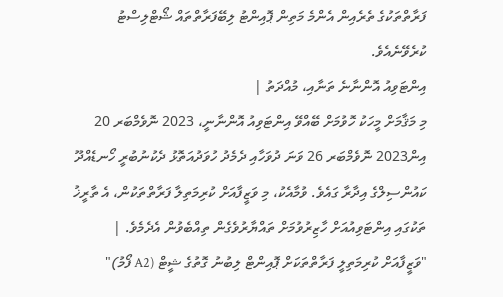ފަރާތްތަކުގެ ތެރެއިން އެންމެ މަތިން ޕޮއިންޓު ލިބޭފަރާތްތައް ޝޯޓްލިސްޓު ކުރެވޭނެއެވެ.
އިންޓަވިއު އޮންނާނެ ތަނާއި، މުއްދަތު |
މި މަޤާމަށް މީހަކު ހޮވުމަށް ބޭއްވޭ އިންޓަވިއު އޮންނާނީ، 2023 ނޮވެމްބަރ 20 އިން2023 ނޮވެމްބަރ 26 ވަނަ ދުވަހާއި ދެމެދު ހުވަދުއަތޮޅު ދެކުނުބުރީ ހޯނޑެއްދޫ ކައުންސިލްގެ އިދާރާ ގައެވެ. ވުމާއެކު، މި ވަޒީފާއަށް ކުރިމަތިލާ ފަރާތްތަކުން، އެ ތާރީޚު ތަކުގައި އިންޓަވިއުއަށް ހާޒިރުވުމަށް ތައްޔާރުވެގެން ތިއްބެވުން އެދެމެވެ. |
"ވަޒީފާއަށް ކުރިމަތިލީ ފަރާތްތަކަށް ޕޮއިންޓް ލިބުނު ގޮތުގެ ޝީޓް (A2 ފޯމު)"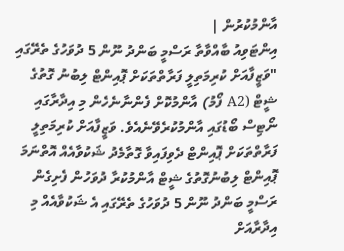އާންމުކުރުން |
އިންޓަވިއު ބާއްވާތާ ރަސްމީ ބަންދު ނޫން 5 ދުވަހުގެ ތެރޭގައި "ވަޒީފާއަށް ކުރިމަތިލީ ފަރާތްތަކަށް ޕޮއިންޓް ލިބުނު ގޮތުގެ ޝީޓް (A2 ފޯމު) އާންމުކޮށް ފެންނާނެހެން މި އިދާރާގައި ނޯޓިސް ބޯޑުގައި އާންމުކުރެވޭނެއެވެ. ވަޒީފާއަށް ކުރިމަތިލީ ފަރާތްތަކަށް ޕޮއިންޓް ދެވިފައިވާ ގޮތާމެދު ޝަކުވާއެއް އޮތްނަމަ ޕޮއިންޓް ލިބުނުގޮތުގެ ޝީޓް އާންމުކުރާ ދުވަހުން ފެށިގެން ރަސްމީ ބަންދު ނޫން 5 ދުވަހުގެ ތެރޭގައި އެ ޝަކުވާއެއް މި އިދާރާއަށް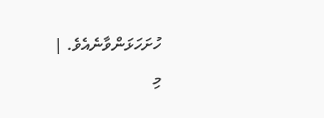ހުށަހަޅަންވާނެއެވެ. |
މި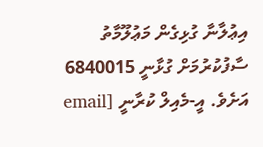އިޢުލާނާ ގުޅިގެން މަޢުލޫމާތު ސާފުކުރުމަށް ގުޅާނީ 6840015 އަށެވެ. އީ-މެއިލް ކުރާނީ [email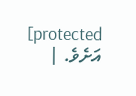protected] އަށެވެ. |